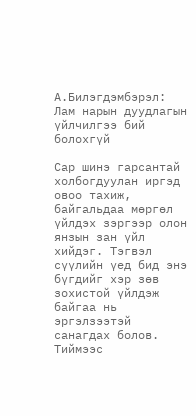А.Билэгдэмбэрэл: Лам нарын дуудлагын үйлчилгээ бий болохгүй

Сар шинэ гарсантай холбогдуулан иргэд овоо тахиж, байгальдаа мөргөл үйлдэх зэргээр олон янзын зан үйл хийдэг. Тэгвэл сүүлийн үед бид энэ бүгдийг хэр зөв зохистой үйлдэж байгаа нь эргэлзээтэй санагдах болов. Тиймээс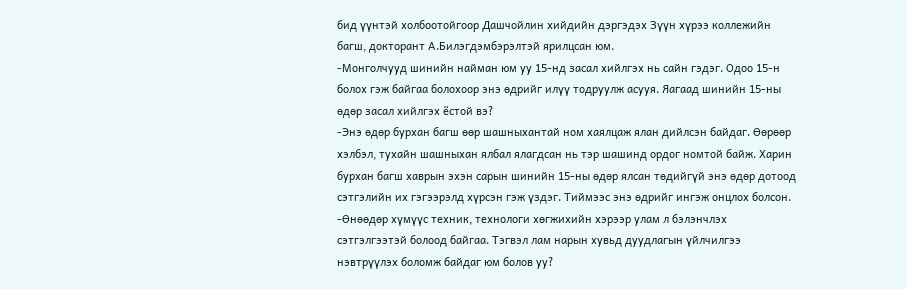бид үүнтэй холбоотойгоор Дашчойлин хийдийн дэргэдэх Зүүн хүрээ коллежийн багш, докторант А.Билэгдэмбэрэлтэй ярилцсан юм.
-Монголчууд шинийн найман юм уу 15-нд засал хийлгэх нь сайн гэдэг. Одоо 15-н болох гэж байгаа болохоор энэ өдрийг илүү тодруулж асууя. Яагаад шинийн 15-ны өдөр засал хийлгэх ёстой вэ?
-Энэ өдөр бурхан багш өөр шашныхантай ном хаялцаж ялан дийлсэн байдаг. Өөрөөр хэлбэл, тухайн шашныхан ялбал ялагдсан нь тэр шашинд ордог номтой байж. Харин бурхан багш хаврын эхэн сарын шинийн 15-ны өдөр ялсан төдийгүй энэ өдөр дотоод сэтгэлийн их гэгээрэлд хүрсэн гэж үздэг. Тиймээс энэ өдрийг ингэж онцлох болсон.
-Өнөөдөр хүмүүс техник, технологи хөгжихийн хэрээр улам л бэлэнчлэх сэтгэлгээтэй болоод байгаа. Тэгвэл лам нарын хувьд дуудлагын үйлчилгээ нэвтрүүлэх боломж байдаг юм болов уу?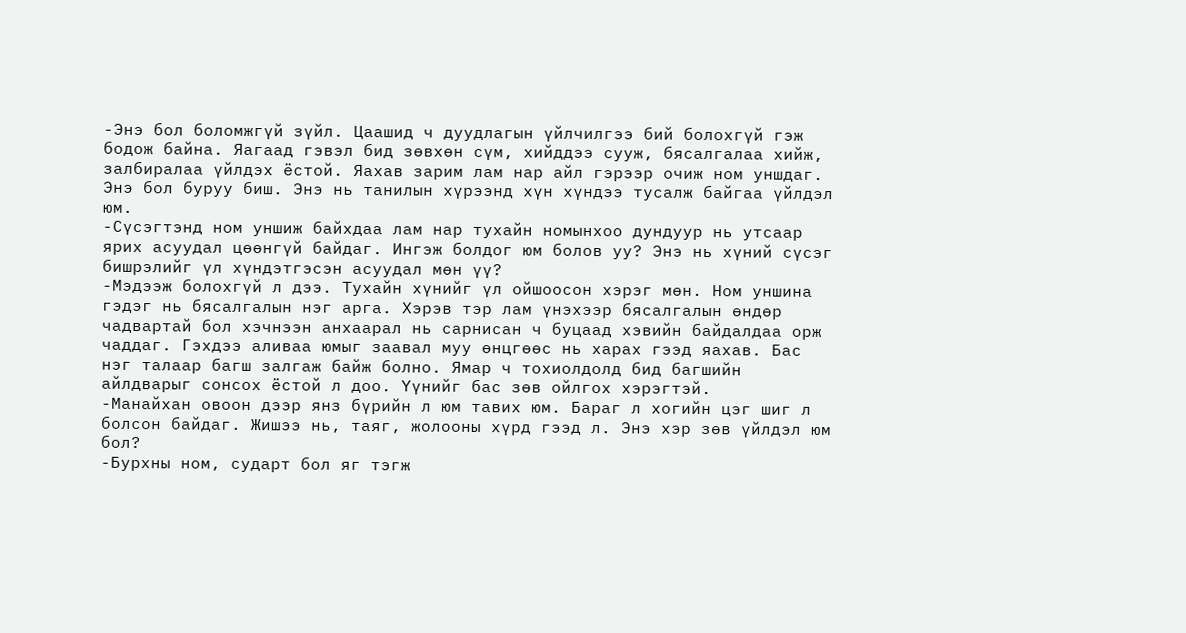-Энэ бол боломжгүй зүйл. Цаашид ч дуудлагын үйлчилгээ бий болохгүй гэж бодож байна. Яагаад гэвэл бид зөвхөн сүм, хийддээ сууж, бясалгалаа хийж, залбиралаа үйлдэх ёстой. Яахав зарим лам нар айл гэрээр очиж ном уншдаг. Энэ бол буруу биш. Энэ нь танилын хүрээнд хүн хүндээ тусалж байгаа үйлдэл юм.
-Сүсэгтэнд ном уншиж байхдаа лам нар тухайн номынхоо дундуур нь утсаар ярих асуудал цөөнгүй байдаг. Ингэж болдог юм болов уу? Энэ нь хүний сүсэг бишрэлийг үл хүндэтгэсэн асуудал мөн үү?
-Мэдээж болохгүй л дээ. Тухайн хүнийг үл ойшоосон хэрэг мөн. Ном уншина гэдэг нь бясалгалын нэг арга. Хэрэв тэр лам үнэхээр бясалгалын өндөр чадвартай бол хэчнээн анхаарал нь сарнисан ч буцаад хэвийн байдалдаа орж чаддаг. Гэхдээ аливаа юмыг заавал муу өнцгөөс нь харах гээд яахав. Бас нэг талаар багш залгаж байж болно. Ямар ч тохиолдолд бид багшийн айлдварыг сонсох ёстой л доо. Үүнийг бас зөв ойлгох хэрэгтэй.
-Манайхан овоон дээр янз бүрийн л юм тавих юм. Бараг л хогийн цэг шиг л болсон байдаг. Жишээ нь, таяг, жолооны хүрд гээд л. Энэ хэр зөв үйлдэл юм бол?
-Бурхны ном, сударт бол яг тэгж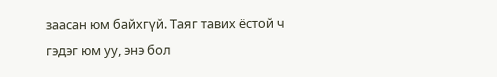заасан юм байхгүй. Таяг тавих ёстой ч гэдэг юм уу, энэ бол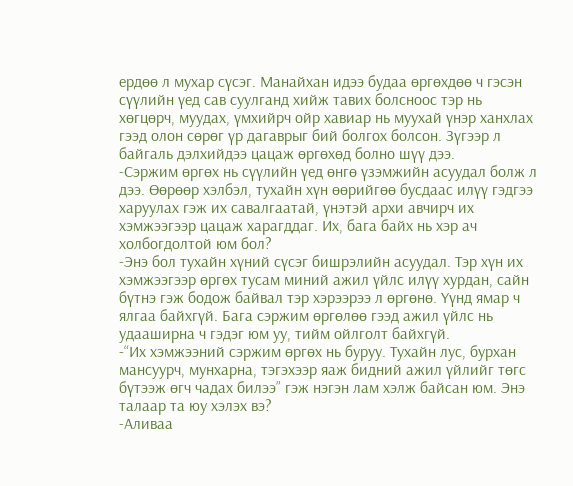ердөө л мухар сүсэг. Манайхан идээ будаа өргөхдөө ч гэсэн сүүлийн үед сав суулганд хийж тавих болсноос тэр нь хөгцөрч, муудах, үмхийрч ойр хавиар нь муухай үнэр ханхлах гээд олон сөрөг үр дагаврыг бий болгох болсон. Зүгээр л байгаль дэлхийдээ цацаж өргөхөд болно шүү дээ.
-Сэржим өргөх нь сүүлийн үед өнгө үзэмжийн асуудал болж л дээ. Өөрөөр хэлбэл, тухайн хүн өөрийгөө бусдаас илүү гэдгээ харуулах гэж их савалгаатай, үнэтэй архи авчирч их хэмжээгээр цацаж харагддаг. Их, бага байх нь хэр ач холбогдолтой юм бол?
-Энэ бол тухайн хүний сүсэг бишрэлийн асуудал. Тэр хүн их хэмжээгээр өргөх тусам миний ажил үйлс илүү хурдан, сайн бүтнэ гэж бодож байвал тэр хэрээрээ л өргөнө. Үүнд ямар ч ялгаа байхгүй. Бага сэржим өргөлөө гээд ажил үйлс нь удааширна ч гэдэг юм уу, тийм ойлголт байхгүй.
-“Их хэмжээний сэржим өргөх нь буруу. Тухайн лус, бурхан мансуурч, мунхарна, тэгэхээр яаж бидний ажил үйлийг төгс бүтээж өгч чадах билээ” гэж нэгэн лам хэлж байсан юм. Энэ талаар та юу хэлэх вэ?
-Аливаа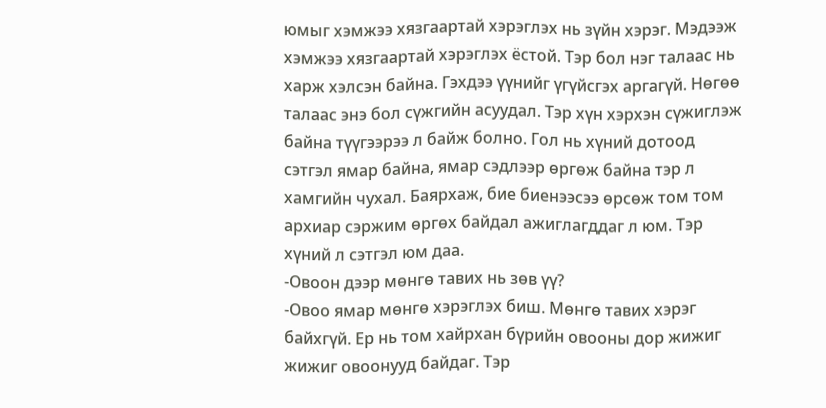юмыг хэмжээ хязгаартай хэрэглэх нь зүйн хэрэг. Мэдээж хэмжээ хязгаартай хэрэглэх ёстой. Тэр бол нэг талаас нь харж хэлсэн байна. Гэхдээ үүнийг үгүйсгэх аргагүй. Нөгөө талаас энэ бол сүжгийн асуудал. Тэр хүн хэрхэн сүжиглэж байна түүгээрээ л байж болно. Гол нь хүний дотоод сэтгэл ямар байна, ямар сэдлээр өргөж байна тэр л хамгийн чухал. Баярхаж, бие биенээсээ өрсөж том том архиар сэржим өргөх байдал ажиглагддаг л юм. Тэр хүний л сэтгэл юм даа.
-Овоон дээр мөнгө тавих нь зөв үү?
-Овоо ямар мөнгө хэрэглэх биш. Мөнгө тавих хэрэг байхгүй. Ер нь том хайрхан бүрийн овооны дор жижиг жижиг овоонууд байдаг. Тэр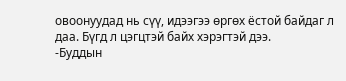овоонуудад нь сүү, идээгээ өргөх ёстой байдаг л даа. Бүгд л цэгцтэй байх хэрэгтэй дээ.
-Буддын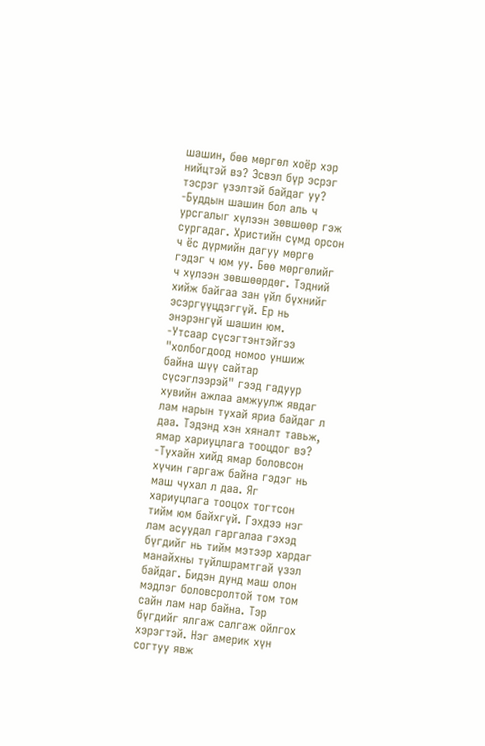шашин, бөө мөргөл хоёр хэр нийцтэй вэ? Эсвэл бүр эсрэг тэсрэг үзэлтэй байдаг уу?
-Буддын шашин бол аль ч урсгалыг хүлээн зөвшөөр гэж сургадаг. Христийн сүмд орсон ч ёс дүрмийн дагуу мөргө гэдэг ч юм уу. Бөө мөргөлийг ч хүлээн зөвшөөрдөг. Тэдний хийж байгаа зан үйл бүхнийг эсэргүүцдэггүй. Ер нь энэрэнгүй шашин юм.
-Утсаар сүсэгтэнтэйгээ "холбогдоод номоо уншиж байна шүү сайтар сүсэглээрэй" гээд гадуур хувийн ажлаа амжуулж явдаг лам нарын тухай яриа байдаг л даа. Тэдэнд хэн хяналт тавьж, ямар хариуцлага тооцдог вэ?
-Тухайн хийд ямар боловсон хүчин гаргаж байна гэдэг нь маш чухал л даа. Яг хариуцлага тооцох тогтсон тийм юм байхгүй. Гэхдээ нэг лам асуудал гаргалаа гэхэд бүгдийг нь тийм мэтээр хардаг манайхны туйлшрамтгай үзэл байдаг. Бидэн дунд маш олон мэдлэг боловсролтой том том сайн лам нар байна. Тэр бүгдийг ялгаж салгаж ойлгох хэрэгтэй. Нэг америк хүн согтуу явж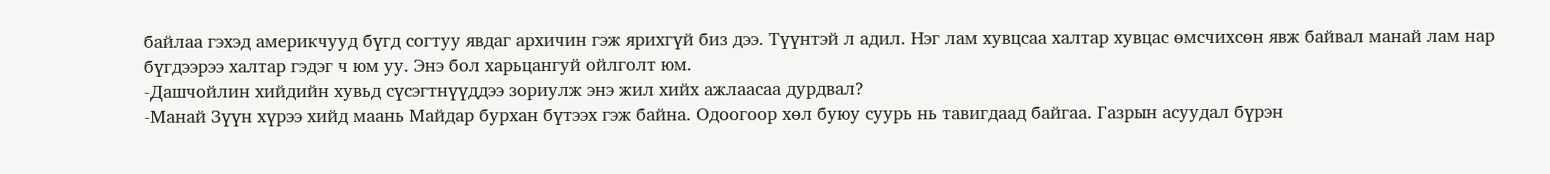байлаа гэхэд америкчууд бүгд согтуу явдаг архичин гэж ярихгүй биз дээ. Түүнтэй л адил. Нэг лам хувцсаа халтар хувцас өмсчихсөн явж байвал манай лам нар бүгдээрээ халтар гэдэг ч юм уу. Энэ бол харьцангуй ойлголт юм.
-Дашчойлин хийдийн хувьд сүсэгтнүүддээ зориулж энэ жил хийх ажлаасаа дурдвал?
-Манай Зүүн хүрээ хийд маань Майдар бурхан бүтээх гэж байна. Одоогоор хөл буюу суурь нь тавигдаад байгаа. Газрын асуудал бүрэн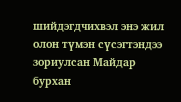шийдэгдчихвэл энэ жил олон түмэн сүсэгтэндээ зориулсан Майдар бурхан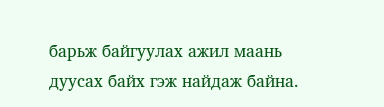барьж байгуулах ажил маань дуусах байх гэж найдаж байна.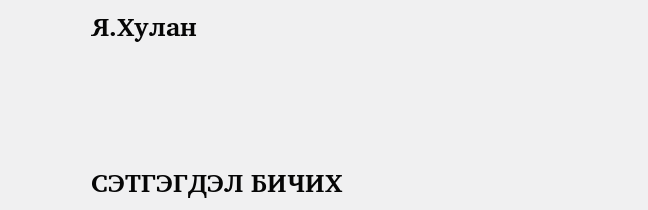Я.Хулан




СЭТГЭГДЭЛ БИЧИХ